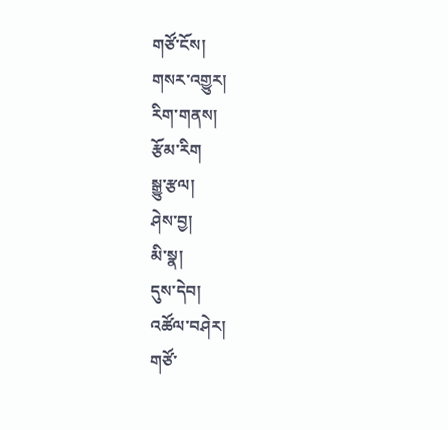གཙོ་ངོས།
གསར་འགྱུར།
རིག་གནས།
རྩོམ་རིག
སྒྱུ་རྩལ།
ཤེས་བྱ།
མི་སྣ།
དུས་དེབ།
འཚོལ་བཤེར།
གཙོ་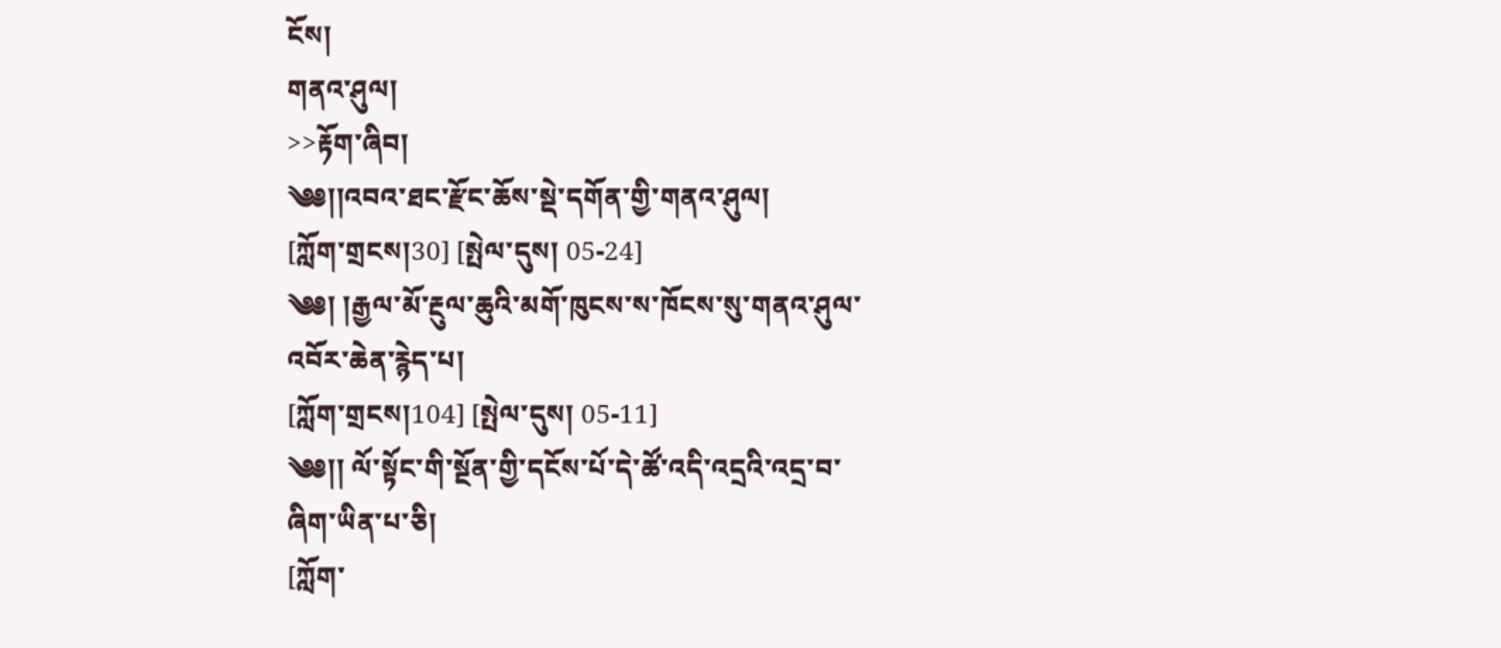ངོས།
གནའ་ཤུལ།
>>རྟོག་ཞིབ།
༄༅།།འབའ་ཐང་རྫོང་ཆོས་སྡེ་དགོན་གྱི་གནའ་ཤུལ།
[ཀློག་གྲངས།30] [སྤེལ་དུས། 05-24]
༄༅། །རྒྱལ་མོ་རྔུལ་ཆུའི་མགོ་ཁུངས་ས་ཁོངས་སུ་གནའ་ཤུལ་འབོར་ཆེན་རྙེད་པ།
[ཀློག་གྲངས།104] [སྤེལ་དུས། 05-11]
༄༅།། ལོ་སྟོང་གི་སྔོན་གྱི་དངོས་པོ་དེ་ཚོ་འདི་འདྲའི་འདྲ་བ་ཞིག་ཡིན་པ་ཅི།
[ཀློག་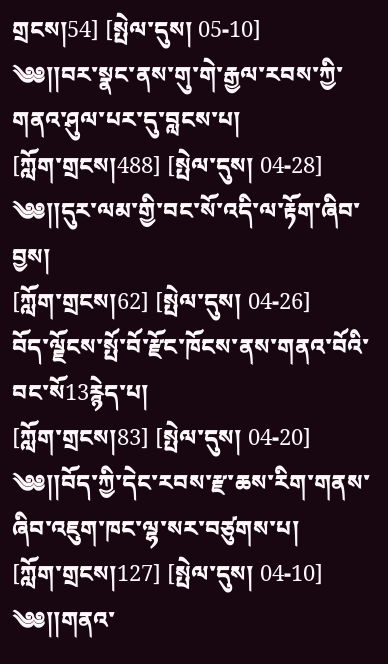གྲངས།54] [སྤེལ་དུས། 05-10]
༄༅།།བར་སྣང་ནས་གུ་གེ་རྒྱལ་རབས་ཀྱི་གནའ་ཤུལ་པར་དུ་བླངས་པ།
[ཀློག་གྲངས།488] [སྤེལ་དུས། 04-28]
༄༅།།དུར་ལམ་གྱི་བང་སོ་འདི་ལ་རྟོག་ཞིབ་བྱས།
[ཀློག་གྲངས།62] [སྤེལ་དུས། 04-26]
བོད་ལྗོངས་སྤོ་བོ་རྫོང་ཁོངས་ནས་གནའ་བོའི་བང་སོ13རྙེད་པ།
[ཀློག་གྲངས།83] [སྤེལ་དུས། 04-20]
༄༅།།བོད་ཀྱི་དེང་རབས་རྫ་ཆས་རིག་གནས་ཞིབ་འཇུག་ཁང་ལྷ་སར་བཙུགས་པ།
[ཀློག་གྲངས།127] [སྤེལ་དུས། 04-10]
༄༅།།གནའ་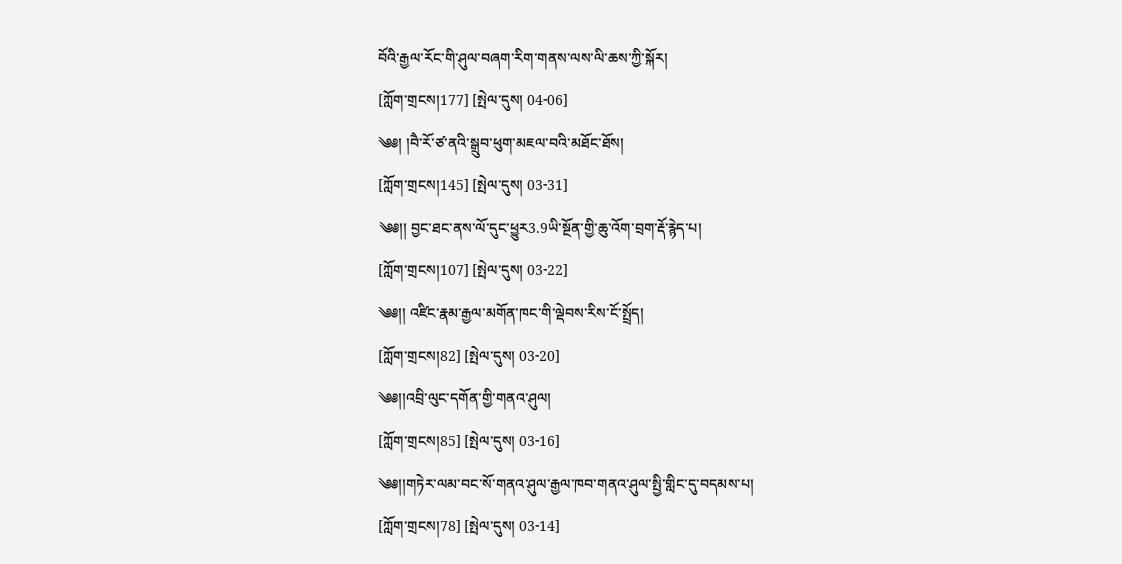བོའི་རྒྱལ་རོང་གི་ཤུལ་བཞག་རིག་གནས་ལས་ལི་ཆས་ཀྱི་སྐོར།
[ཀློག་གྲངས།177] [སྤེལ་དུས། 04-06]
༄༅། །བཻ་རོ་ཙ་ནའི་སྒྲུབ་ཕུག་མཇལ་བའི་མཐོང་ཐོས།
[ཀློག་གྲངས།145] [སྤེལ་དུས། 03-31]
༄༅།། བྱང་ཐང་ནས་ལོ་དུང་ཕྱུར3.9ཡི་སྔོན་གྱི་ཆུ་འོག་བྲག་རྡོ་རྙེད་པ།
[ཀློག་གྲངས།107] [སྤེལ་དུས། 03-22]
༄༅།། འཛིང་རྣམ་རྒྱལ་མགོན་ཁང་གི་ལྡེབས་རིས་ངོ་སྤྲོད།
[ཀློག་གྲངས།82] [སྤེལ་དུས། 03-20]
༄༅།།འབྲི་ལུང་དགོན་གྱི་གནའ་ཤུལ།
[ཀློག་གྲངས།85] [སྤེལ་དུས། 03-16]
༄༅།།གཏེར་ལམ་བང་སོ་གནའ་ཤུལ་རྒྱལ་ཁབ་གནའ་ཤུལ་སྤྱི་གླིང་དུ་བདམས་པ།
[ཀློག་གྲངས།78] [སྤེལ་དུས། 03-14]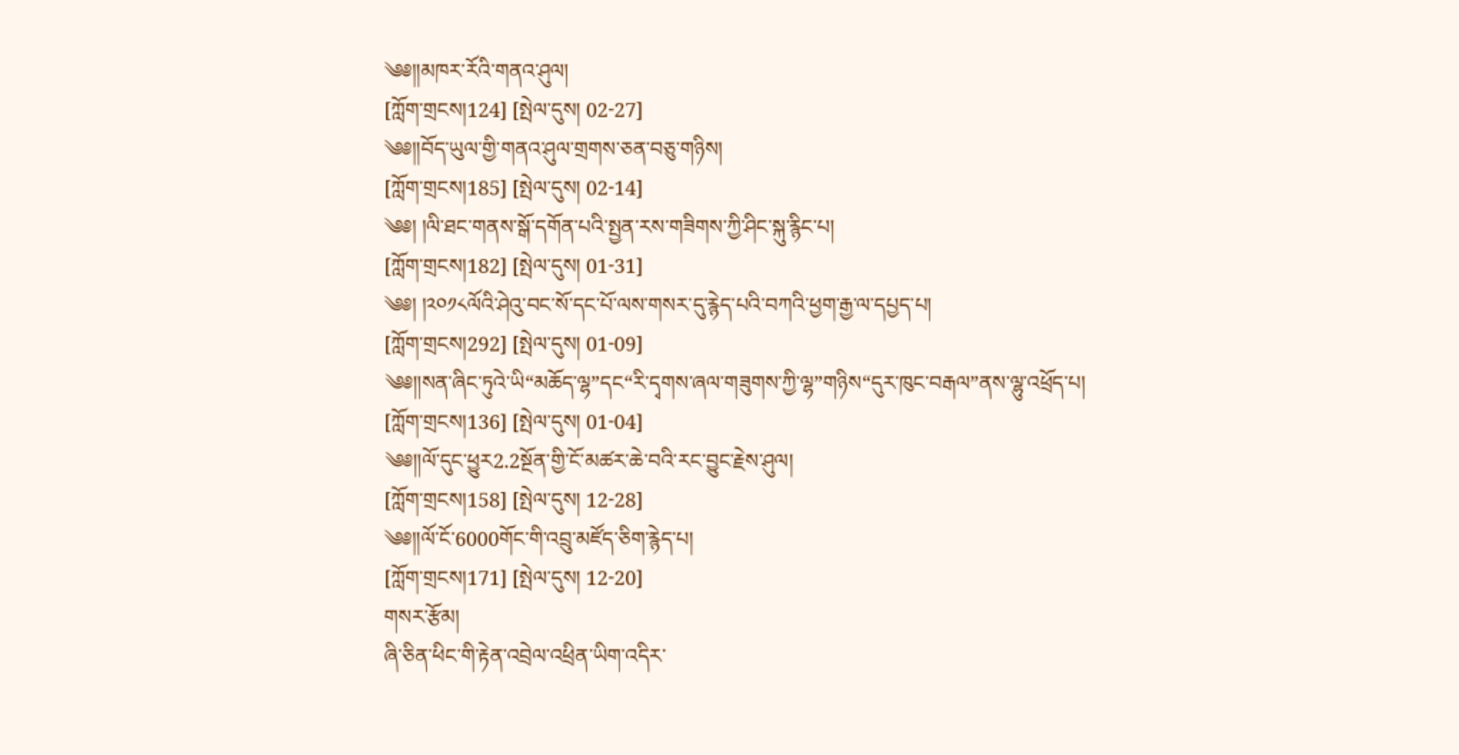༄༅།།མཁར་རོའི་གནའ་ཤུལ།
[ཀློག་གྲངས།124] [སྤེལ་དུས། 02-27]
༄༅།།བོད་ཡུལ་གྱི་གནའ་ཤུལ་གྲགས་ཅན་བཅུ་གཉིས།
[ཀློག་གྲངས།185] [སྤེལ་དུས། 02-14]
༄༅། །ལི་ཐང་གནས་སྒོ་དགོན་པའི་སྤྱན་རས་གཟིགས་ཀྱི་ཤིང་སྐུ་རྙིང་པ།
[ཀློག་གྲངས།182] [སྤེལ་དུས། 01-31]
༄༅། །༢༠༡༨ལོའི་ཤེའུ་བང་སོ་དང་པོ་ལས་གསར་དུ་རྙེད་པའི་བཀའི་ཕྱག་རྒྱ་ལ་དཔྱད་པ།
[ཀློག་གྲངས།292] [སྤེལ་དུས། 01-09]
༄༅།།སན་ཞིང་ཏུའེ་ཡི“མཆོད་ལྷ”དང“རི་དྭགས་ཞལ་གཟུགས་ཀྱི་ལྷ”གཉིས“དུར་ཁུང་བརྒལ”ནས་ལྷུ་འཕྲོད་པ།
[ཀློག་གྲངས།136] [སྤེལ་དུས། 01-04]
༄༅།།ལོ་དུང་ཕྱུར2.2སྔོན་གྱི་ངོ་མཚར་ཆེ་བའི་རང་བྱུང་རྗེས་ཤུལ།
[ཀློག་གྲངས།158] [སྤེལ་དུས། 12-28]
༄༅།།ལོ་ངོ་6000གོང་གི་འབྲུ་མཛོད་ཅིག་རྙེད་པ།
[ཀློག་གྲངས།171] [སྤེལ་དུས། 12-20]
གསར་རྩོམ།
ཞི་ཅིན་ཕིང་གི་རྟེན་འབྲེལ་འཕྲིན་ཡིག་འདིར་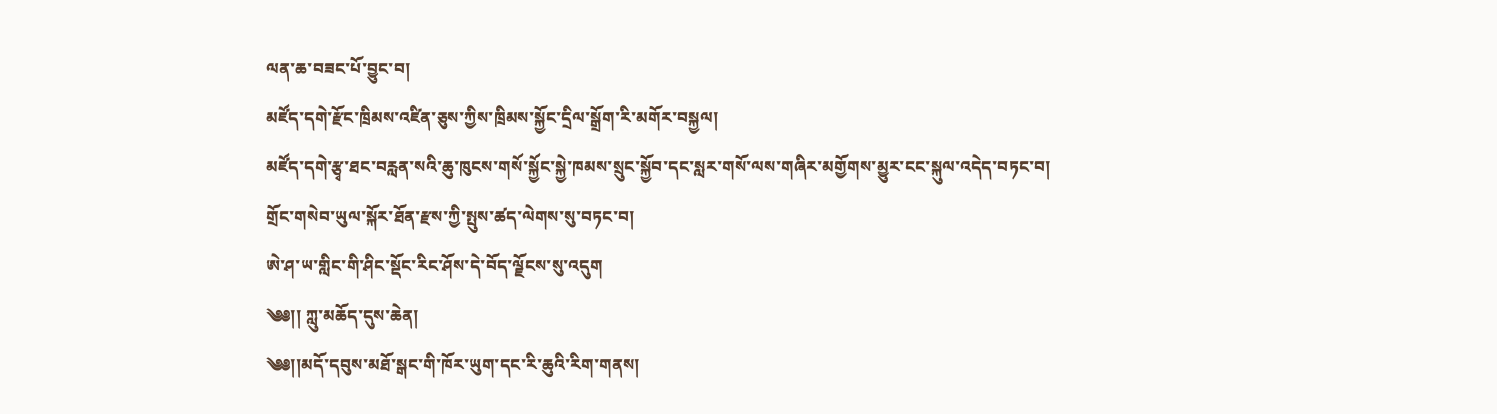ལན་ཆ་བཟང་པོ་བྱུང་བ།
མཛོད་དགེ་རྫོང་ཁྲིམས་འཛིན་ཅུས་ཀྱིས་ཁྲིམས་སྐྱོང་དྲིལ་སྒྲོག་རི་མགོར་བསྐྱལ།
མཛོད་དགེ་རྩྭ་ཐང་བརླན་སའི་ཆུ་ཁུངས་གསོ་སྐྱོང་སྐྱེ་ཁམས་སྲུང་སྐྱོབ་དང་སླར་གསོ་ལས་གཞིར་མགྱོགས་མྱུར་ངང་སྐུལ་འདེད་བཏང་བ།
གྲོང་གསེབ་ཡུལ་སྐོར་ཐོན་རྫས་ཀྱི་སྤུས་ཚད་ལེགས་སུ་བཏང་བ།
ཨེ་ཤ་ཡ་གླིང་གི་ཤིང་སྡོང་རིང་ཤོས་དེ་བོད་ལྗོངས་སུ་འདུག
༄༅།། ཀླུ་མཆོད་དུས་ཆེན།
༄༅།།མདོ་དབུས་མཐོ་སྒང་གི་ཁོར་ཡུག་དང་རི་ཆུའི་རིག་གནས།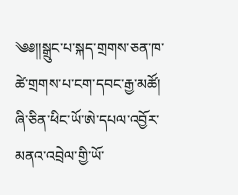༄༅།།སྒྲུང་པ་སྐད་གྲགས་ཅན་ཁ་ཚེ་གྲགས་པ་ངག་དབང་རྒྱ་མཚོ།
ཞི་ཅིན་ཕིང་ཡོ་ཨེ་དཔལ་འབྱོར་མནའ་འབྲེལ་གྱི་ཡོ་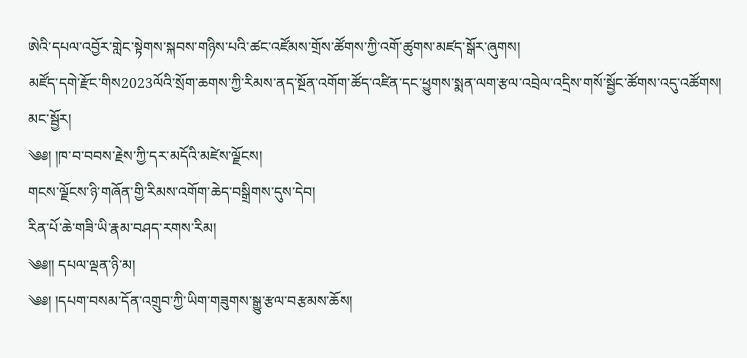ཨེའི་དཔལ་འབྱོར་གླེང་སྟེགས་སྐབས་གཉིས་པའི་ཚང་འཛོམས་གྲོས་ཚོགས་ཀྱི་འགོ་ཚུགས་མཛད་སྒོར་ཞུགས།
མཛོད་དགེ་རྫོང་གིས2023ལོའི་སྲོག་ཆགས་ཀྱི་རིམས་ནད་སྔོན་འགོག་ཚོད་འཛིན་དང་ཕྱུགས་སྨན་ལག་རྩལ་འབྲེལ་འདྲིས་གསོ་སྦྱོང་ཚོགས་འདུ་འཚོགས།
མང་སྦྱོར།
༄༅། །ཁ་བ་བབས་རྗེས་ཀྱི་དར་མདོའི་མཛེས་ལྗོངས།
གངས་ལྗོངས་ཉི་གཞོན་གྱི་རིམས་འགོག་ཆེད་བསྒྲིགས་དུས་དེབ།
རིན་པོ་ཆེ་གཟི་ཡི་རྣམ་བཤད་རགས་རིམ།
༄༅།། དཔལ་ལྡན་ཉི་མ།
༄༅། །དཔག་བསམ་དོན་འགྲུབ་ཀྱི་ཡིག་གཟུགས་སྒྱུ་རྩལ་བརྩམས་ཆོས།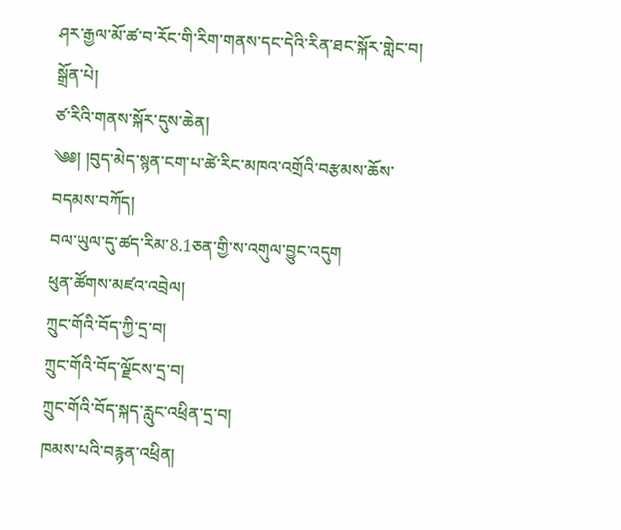ཤར་རྒྱལ་མོ་ཚ་བ་རོང་གི་རིག་གནས་དང་དེའི་རིན་ཐང་སྐོར་གླེང་བ།
སྒྲོན་པེ།
ཙ་རིའི་གནས་སྐོར་དུས་ཆེན།
༄༅། །བུད་མེད་སྙན་ངག་པ་ཚེ་རིང་མཁའ་འགྲོའི་བརྩམས་ཆོས་བདམས་བཀོད།
བལ་ཡུལ་དུ་ཚད་རིམ་8.1ཅན་གྱི་ས་འགུལ་བྱུང་འདུག
ཕུན་ཚོགས་མཛའ་འབྲེལ།
ཀྲུང་གོའི་བོད་ཀྱི་དྲ་བ།
ཀྲུང་གོའི་བོད་ལྗོངས་དྲ་བ།
ཀྲུང་གོའི་བོད་སྐད་རླུང་འཕྲིན་དྲ་བ།
ཁམས་པའི་བརྙན་འཕྲིན།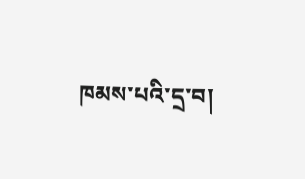ཁམས་པའི་དྲ་བ།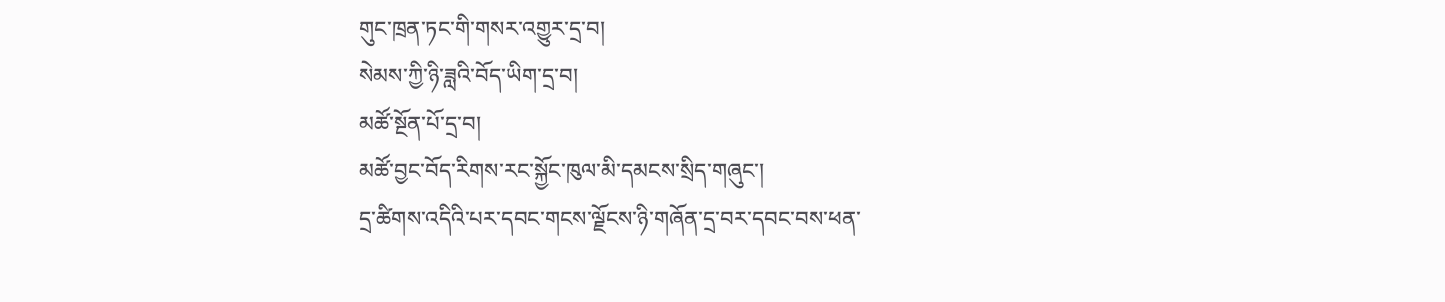གུང་ཁྲན་ཏང་གི་གསར་འགྱུར་དྲ་བ།
སེམས་ཀྱི་ཉི་ཟླའི་བོད་ཡིག་དྲ་བ།
མཚོ་སྔོན་པོ་དྲ་བ།
མཚོ་བྱང་བོད་རིགས་རང་སྐྱོང་ཁུལ་མི་དམངས་སྲིད་གཞུང་།
དྲ་ཚིགས་འདིའི་པར་དབང་གངས་ལྗོངས་ཉི་གཞོན་དྲ་བར་དབང་བས་ཕན་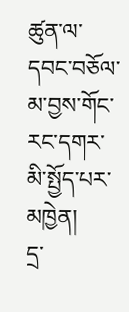ཚུན་ལ་དབང་བཅོལ་མ་བྱས་གོང་རང་དགར་མི་སྤྱོད་པར་མཁྱེན།
དྲ་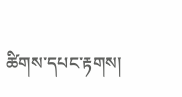ཚིགས་དཔང་རྟགས།